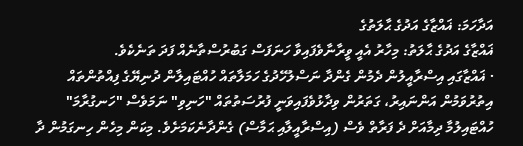އަދާހަމަ: ޣައްޒާގެ އަދުގެ ޙާލަތުގެ
ޣައްޒާގެ އަދުގެ ޙާލަތު: މިހާރު އެއީ ވީރާނާވެފައިވާ ހަނަފަސް ގަބުރުސްތާނެއް ފަދަ ތަނެކެވެ.
· ޣައްޒާގައި އިސްރާއީލުން ދެމުން ގެންދާ ނަސްލުހޭދުގެ ހަމަލާތައް ހުއްޓައިލާން ދުނިޔޭގެ ފިއްތުންތައް އިތުރުވަމުން އަންނައިރު، ގަތަރުން ވިދާޅުވެފައިވަނީ ފުރުސަތުތައް "ހަނިވި" ނަމަވެސް "ހަނގުރާމަ" ހުއްޓައިލުމާ ދިމާއަށް ދެ ފަރާތް ވެސް (އިސްރާއީލާއި ޙަމާސް) ގެންދާނެކަމަށެވެ. މިކަން މިހެން ހިނގަމުން ދާ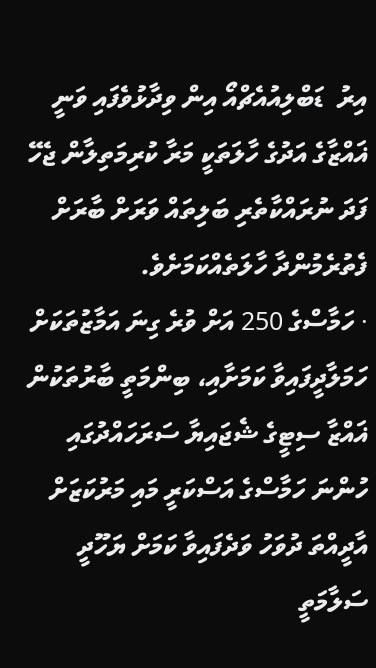އިރު  ޑަބްލިއުއެޗްއޯ އިން ވިދާޅުވެފައި ވަނީ ޣައްޒާގެ އަދުގެ ހާލަތަކީ މަރާ ކުރިމަތިލާން ޖެހޭ ފަދަ ނުރައްކާތެރި ބަލިތައް ވަރަށް ބާރަށް ފެތުރެމުންދާ ހާލަތެއްކަމަށެވެ.
· ހަމާސްގެ 250 އަށް ވުރެ ގިނަ އަމާޒުތަކަށް ހަމަލާދީފައިވާ ކަމަށާއި، ބިންމަތީ ބާރުތަކުން ޣައްޒާ ސިޓީގެ ޝެޖައިޔާ ސަރަހައްދުގައި ހުންނަ ހަމާސްގެ އަސްކަރީ މައި މަރުކަޒަށް އާދީއްތަ ދުވަހު ވަދެފައިވާ ކަމަށް ޔަހޫދީ ސަލާމަތީ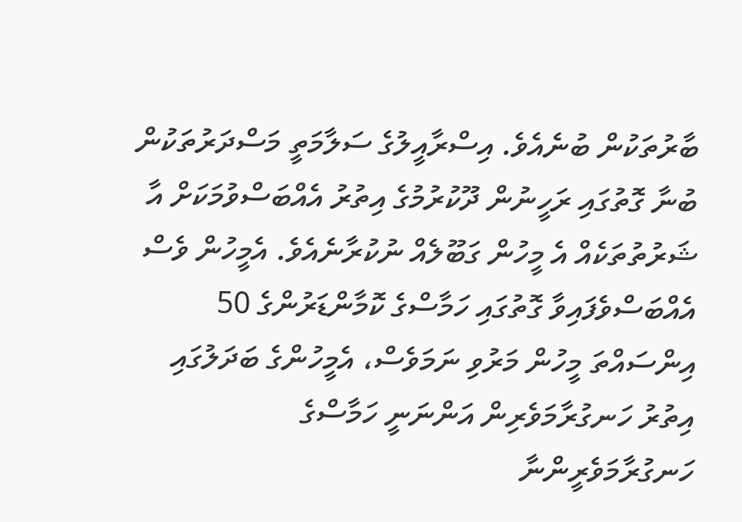ބާރުތަކުން ބުނެއެވެ. އިސްރާއީލުގެ ސަލާމަތީ މަސްދަރުތަކުން ބުނާ ގޮތުގައި ރަހީނުން ދޫކުރުމުގެ އިތުރު އެއްބަސްވުމަކަށް އާ ޝަރުތުތަކެއް އެ މީހުން ގަބޫލެއް ނުކުރާނެއެވެ. އެމީހުން ވެސް އެއްބަސްވެފައިވާ ގޮތުގައި ހަމާސްގެ ކޮމާންޑަރުންގެ 50 އިންސައްތަ މީހުން މަރުވި ނަމަވެސް، އެމީހުންގެ ބަދަލުގައި އިތުރު ހަނގުރާމަވެރިން އަންނަނީ ހަމާސްގެ ހަނގުރާމަވެރީންނާ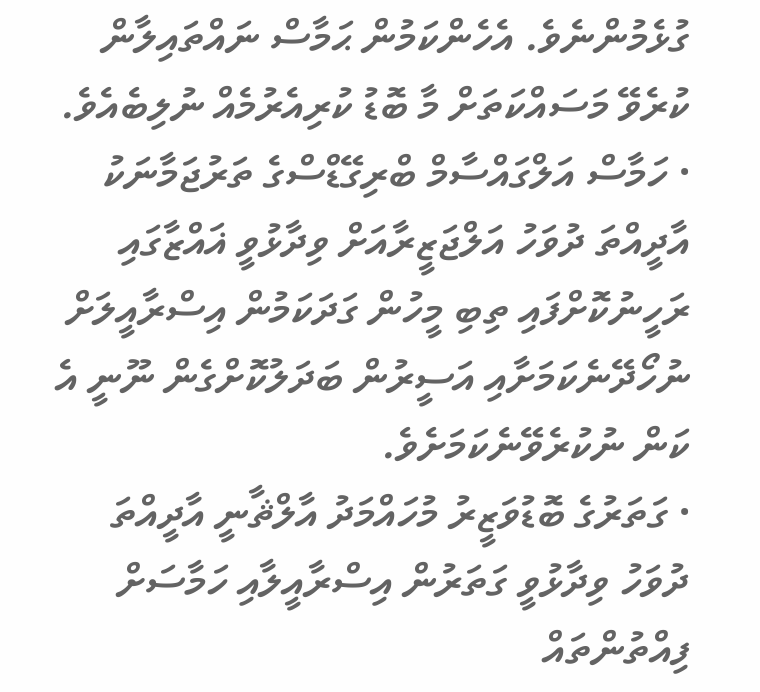ގުޅެމުންނެވެ. އެހެންކަމުން ޙަމާސް ނައްތައިލާން ކުރެވޭ މަސައްކަތަށް މާ ބޮޑު ކުރިއެރުމެއް ނުލިބެއެވެ.
· ހަމާސް އަލްގައްސާމް ބްރިގޭޑްސްގެ ތަރުޖަމާނަކު އާދީއްތަ ދުވަހު އަލްޖަޒީރާއަށް ވިދާޅުވީ ޣައްޒާގައި ރަހީނުކޮށްފައި ތިބި މީހުން ގަދަކަމުން އިސްރާއީލަށް ނުހޯދޭނެކަމަށާއި އަސީރުން ބަދަލުކޮށްގެން ނޫނީ އެ ކަން ނުކުރެވޭނެކަމަށެވެ.
· ގަތަރުގެ ބޮޑުވަޒީރު މުހައްމަދު އާލްޘާނީ އާދީއްތަ ދުވަހު ވިދާޅުވީ ގަތަރުން އިސްރާއީލާއި ހަމާސަށް ފިއްތުންތައް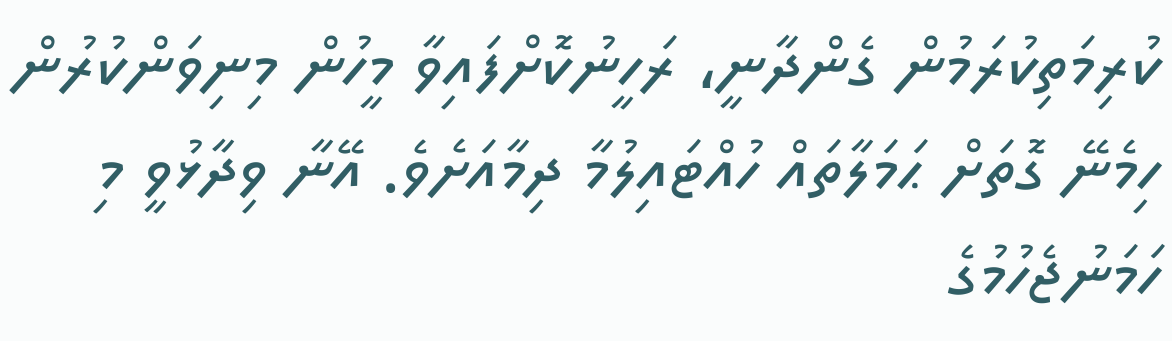ކުރިމަތިކުރަމުން ގެންދާނީ، ރަހީނުކޮށްފައިވާ މީހުން މިނިވަންކުރުން ހިމެނޭ ގޮތަށް ޙަމަލާތައް ހުއްޓައިލުމާ ދިމާއަށެވެ. އޭނާ ވިދާޅުވީ މި ހަމަނުޖެހުމުގެ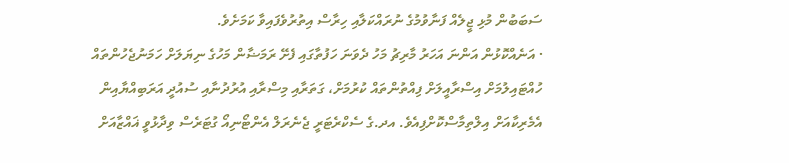ސަބަބުން މުޅި ޖީލެއް ފަނާވުމުގެ ނުރައްކަލާއި ހިރާސް އިތުރުވެފައިވާ ކަމަށެވެ.
· އަނެއްކޮޅުން އަންނަ އަހަރު މާރިޗު މަހު ދެވަނަ ހަފުތާގައި ފެށޭ ރަމަޟާން މަހުގެ ނިޔަލަށް ހަމަނުޖެހުންތައް ހުއްޓައިލުމަށް އިސްރާއީލަށް ފިއްތުންތައް ކުރުމަށް، ގަތަރާއި މިސްރާއި އުރުދުނާއި ސުއުދީ އަރަބިއްޔާއިން އެމެރިކާއަށް އިލްތިމާސްކޮށްފިއެވެ. އދ.ގެ ސެކްރެޓަރީ ޖެނެރަލް އެންޓޯނިއޯ ގުޓަރެސް ވިދާޅުވީ ޣައްޒާއަށް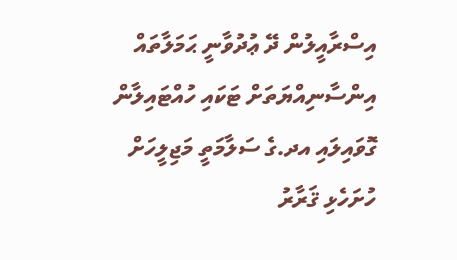އިސްރާއީލުން ދޭ ޢުދުވާނީ ޙަމަލާތައް އިންސާނިއްޔަތަށް ޓަކައި ހުއްޓައިލާން ގޮވައިލައި އދ.ގެ ސަލާމަތީ މަޖިލީހަށް ހުށަހެޅި ޤަރާރު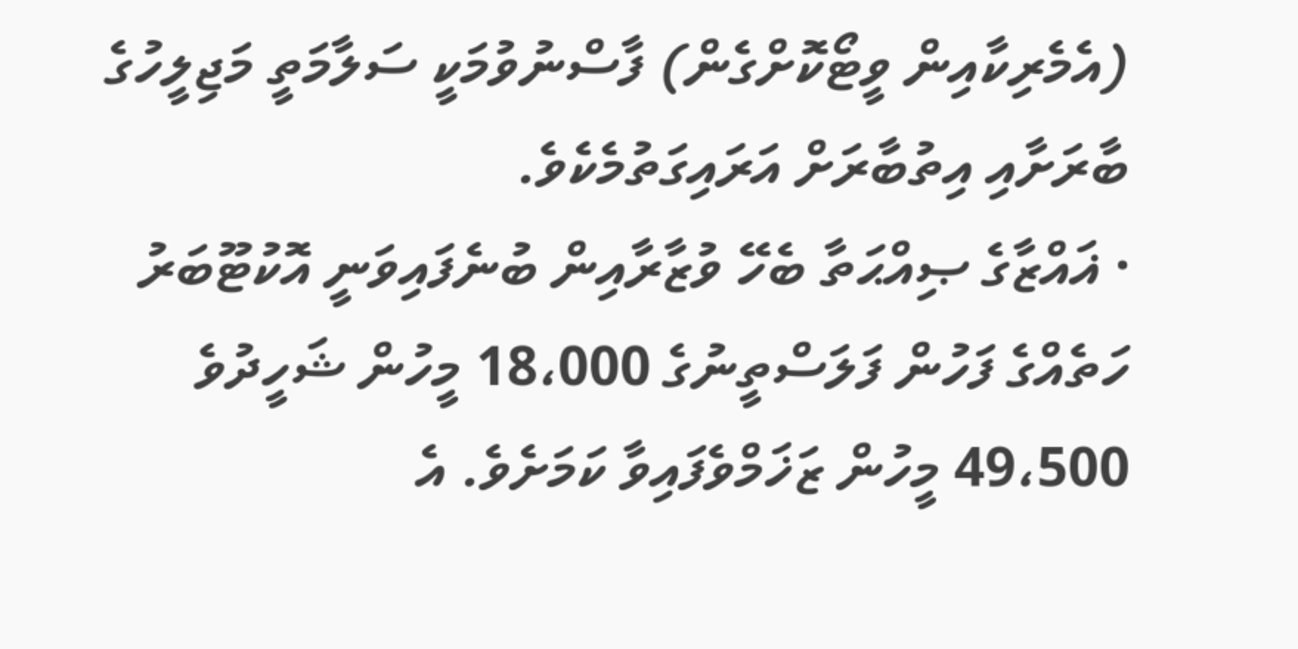(އެމެރިކާއިން ވީޓޯކޮށްގެން) ފާސްނުވުމަކީ ސަލާމަތީ މަޖިލީހުގެ ބާރަށާއި އިތުބާރަށް އަރައިގަތުމެކެވެ.
· ޣައްޒާގެ ޞިއްޙަތާ ބެހޭ ވުޒާރާއިން ބުނެފައިވަނީ އޮކުޓޫބަރު ހަތެއްގެ ފަހުން ފަލަސްތީނުގެ 18،000 މީހުން ޝަހީދުވެ 49،500 މީހުން ޒަޚަމްވެފައިވާ ކަމަށެވެ. އެ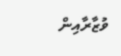ވުޒާރާއިން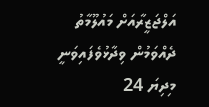އަލްޖަޒީރާއަށް މައުލޫމާތު ދެއްވަމުން ވިދާޅުވެފައިވަނީ މިދިޔަ 24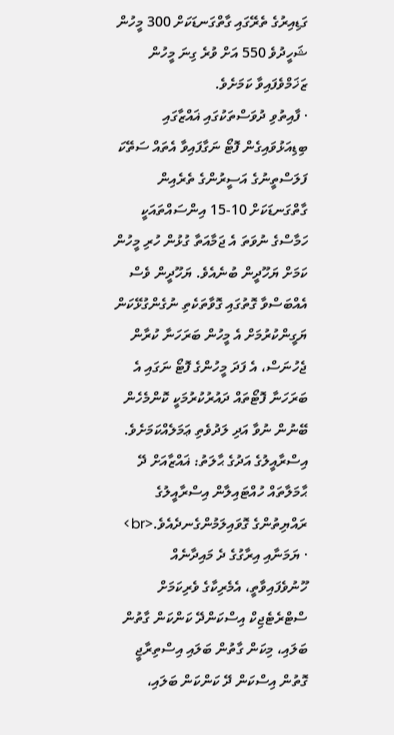ގަޑިއިރުގެ ތެރޭގައި ގާތްގަނޑަކަށް 300 މީހުން ޝަހީދުވެ 550 އަށް ވުރެ ގިނަ މީހުން ޒަޚަމްވެފައިވާ ކަމަށެވެ.
· ފާއިތުވި ދުވަސްތަކުގައި ޣައްޒާގައި ބިޑިއަޅުވައިގެން ފޮޓޯ ނަގާފައިވާ އެތައް ސަތޭކަ ފަލަސްތީނުގެ އަސީރުންގެ ތެރެއިން ގާތްގަނޑަކަށް 10-15 އިންސައްތައަކީ ހަމާސްގެ ނުވަތަ އެ ޖަމާއަތާ ގުޅުން ހުރި މީހުން ކަމަށް ޔަހޫދީން ބުނެއެވެ. ޔަހޫދީން ވެސް އެއްބަސްވާ ގޮތުގައި ގޮވާތަކެތި ނުގެންގުޅޭކަން ޔަގީންކުރުމަށް އެ މީހުން ބަރަހަނާ ކުރާން ޖެހުނަސް، އެ ފަދަ މީހުންގެ ފޮޓޯ ނަގައި އެ ބަރަހަނާ ފޮޓޯތައް ދައުރުކުރުމަކީ ކޮންމެހެން ބޭނުން ނުވާ އަދި ލަދުވެތި ޢަމަލެއްކަމަށެވެ.
އިސްރާއީލުގެ އަދުގެ ޙާލަތު: ޣައްޒާއަށް ދޭ ޙާމަލާތައް ހުއްޓައިލާން އިސްރާއީލުގެ ރައްޔިތުންގެ ގޮވައިލަމުންގެނދެއެވެ.<br>
· ޔަމަނާއި އިރާގުގެ ދެ މައިދާނެއް ހޫނުވެފައިވާތީ، އެމެރިކާގެ ވެރިކަމަށް ސްޓްރެޓެޖިކް އިސްކަންދޭ ކަންކަން ގާތުން ބަލައި، މިކަން ގާތުން ބަލައި އިސްތިރާޖީ ގޮތުން އިސްކަން ދޭ ކަންކަން ބަލައި،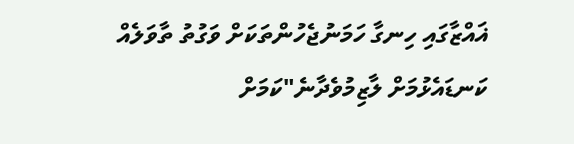ޣައްޒާގައި ހިނގާ ހަމަނުޖެހުންތަކަށް ވަގުތު ތާވަލެއް ކަނޑައެޅުމަށް ލާޒިމުވެދާނެ"ކަމަށް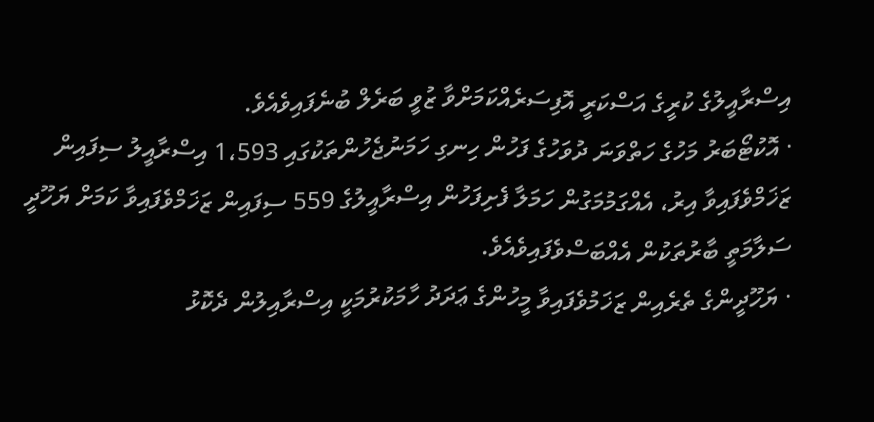އިސްރާއީލުގެ ކުރީގެ އަސްކަރީ އޮފިސަރެއްކަމަށްވާ ޒުވީ ބަރެލް ބުނެފައިވެއެވެ.
· އޮކުޓޯބަރު މަހުގެ ހަތްވަނަ ދުވަހުގެ ފަހުން ހިނގި ހަމަނުޖެހުންތަކުގައި 1،593 އިސްރާއީލު ސިފައިން ޒަޚަމްވެފައިވާ އިރު، އެއްގަމުމަގުން ހަމަލާ ފެށިފަހުން އިސްރާއީލުގެ 559 ސިފައިން ޒަޚަމްވެފައިވާ ކަމަށް ޔަހޫދީ ސަލާމަތީ ބާރުތަކުން އެއްބަސްވެފައިވެއެވެ.
· ޔަހޫދީންގެ ތެރެއިން ޒަޚަމުވެފައިވާ މީހުންގެ ޢަދަދު ހާމަކުރުމަކީ އިސްރާއިލުން ދެކޮޅު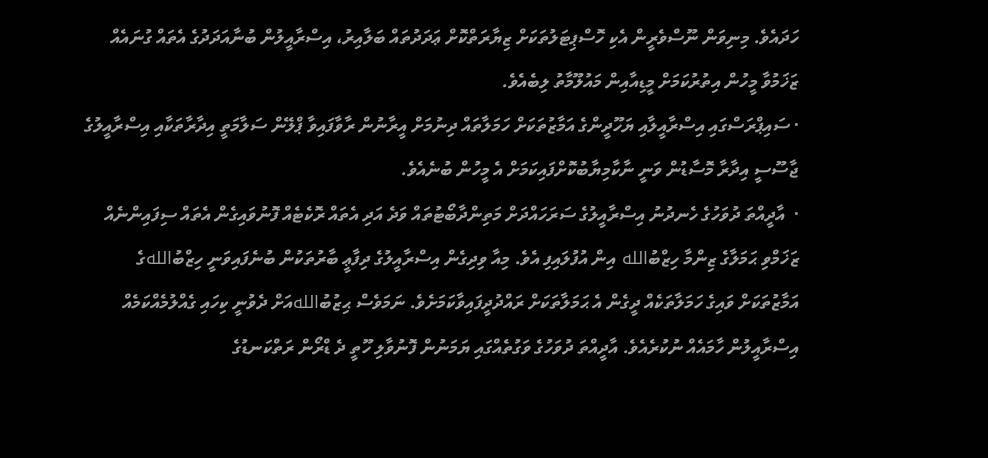ހަދައެވެ. މިނިވަން ނޫސްވެރީން އެކި ހޮސްޕިޓަލުތަކަށް ޒިޔާރަތްކޮށް ޢަދަދުތައް ބަލާއިރު، އިސްރާއީލުން ބުނާއަދަދުގެ އެތައް ގުނައެއް ޒަޚަމުވާ މީހުން އިތުރުކަމަށް މީޑިއާއިން މައުލޫމާތު ލިބެއެވެ.
· ސައިޕްރަސްގައި އިސްރާއީލާއި ޔަހޫދީންގެ އަމާޒުތަކަށް ހަމަލާތައް ދިނުމަށް އީރާނުން ރާވާފައިވާ ޕްލޭން ސަލާމަތީ އިދާރާތަކާއި އިސްރާއީލުގެ ޖާސޫސީ އިދާރާ މޮސާޑުން ވަނީ ނާކާމިޔާބުކޮށްފައިކަމަށް އެ މީހުން ބުނެއެވެ.
·  އާދީއްތަ ދުވަހުގެ ހެނދުނު އިސްރާއީލުގެ ސަރަހައްދަށް މަތިންދާބޯޓުތައް ވަދެ އަދި އެތައް ރޮކެޓެއް ފޮނުވައިގެން އެތައް ސިފައިންނެއް ޒަޚަމްވި ޙަމަލާގެ ޒިންމާ ހިޒްބުالله އިން އުފުލައިފި އެވެ. މިއާ ވިދިގެން އިސްރާއީލުގެ ދިފާޢީ ބާރުތަކުން ބުނެފައިވަނީ ހިޒްބުاللهގެ އަމާޒުތަކަށް ވައިގެ ހަމަލާތަކެއް ދީގެން އެ ޙަމަލާތަކަށް ރައްދުދީފައިވާކަމަށެވެ. ނަމަވެސް ޙިޒުބުاللهއަށް ދެވުނީ ކިހައި ގެއްލުމެއްކަމެއް އިސްރާއީލުން ހާމައެއް ނުކުރެއެވެ. އާދީއްތަ ދުވަހުގެ ވަގުތެއްގައި ޔަމަނުން ފޮނުވާލި ހޫތީ ދެ ޑްރޯން ރަތްކަނޑުގެ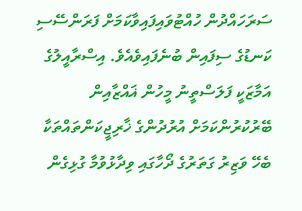ސަރަހައްދުން ހުއްޓުވައިފައިވާކަމަށް ފަރަންސޭސި ކަނޑުގެ ސިފައިން ބުނެފައިވެއެވެ. އިސްރާއީލުގެ އަމާޒަކީ ފަލަސްތީނު މީހުން ޣައްޒާއިން ބޭރުކުރުންކަމަށް އުރުދުންގެ ޚާރިޖީކަންތައްތަކާ ބެހޭ ވަޒިރު ގަތަރުގެ ދޯހާގައި ވިދާޅުވުމާ ގުޅިގެން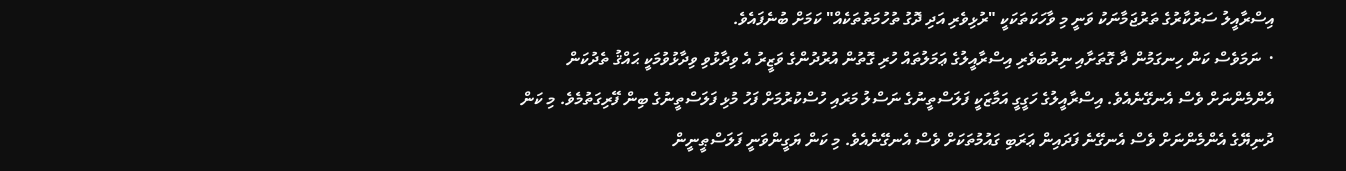އިސްރާއީލު ސަރުކާރުގެ ތަރުޖަމާނަކު ވަނީ މި ވާހަކަތަކަކީ "ރުޅިވެރި އަދި ދޮގު ތުހުމަތުތަކެއް" ކަމަށް ބުނެފައެވެ.
·  ނަމަވެސް ކަން ހިނގަމުން ދާ ގޮތަށާއި ނިރުބަވެރި އިސްރާއީލުގެ ޢަމަލުތައް ހުރި ގޮތުން އުރުދުންގެ ވަޒީރު އެ ވިދާޅުވި ވިދާޅުވުމަކީ ޙައްޤު ތެދުކަން އެންމެންނަށް ވެސް އެނގޭނެއެވެ. އިސްރާއީލުގެ ހަގީގީ އަމާޒަކީ ފަލަސްތީނުގެ ނަސްލު މަރައި ހުސްކުރުމަށް ފަހު މުޅި ފަލަސްތީނުގެ ބިން ފޭރިގަތުމެވެ. މި ކަން ދުނިޔޭގެ އެންމެންނަށް ވެސް އެނގޭނެ ފަދައިން ޢަރަބި ގައުމުތަކަށް ވެސް އެނގޭނެއެވެ. މި ކަން ޔަގީންވަނީ ފަލަސްޠީނީން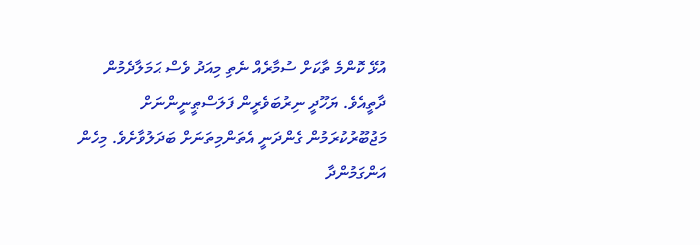އުޅޭ ކޮންމެ ތާކަށް ސުމާރެއް ނެތި މިއަދު ވެސް ޙަމަލާދެމުން ދާތީއެވެ. ޔަހޫދީ ނިރުބަވެރީން ފަލަސްޠީނީންނަށް މަޖުބޫރުކުރަމުން ގެންދަނީ އެތަންމިތަނަށް ބަދަލުވާށެވެ. މިހެން އަންގަމުންދާ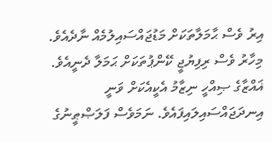އިރު ވެސް ޙާމަލާތަކަށް މަޑުޖައްސައިލުމެއް ނާދެއެވެ.  މިހާރު ވެސް ރިފިޔުޖީ ކޭންޕުތަކަށް ޙަމަލާ ދެނީއެވެ. ޣައްޒާގެ ޞިއްހީ ނިޒާމު އެކީއެކަށް ވަނީ އިނދަޖައްސައިލައިފައެވެ. ނަމަވެސް ފަލަޞްޠީނުގެ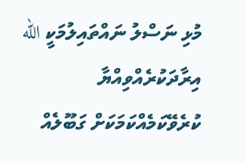މުޅި ނަސްލު ނައްތައިލުމަކީ الله އިރާދަކުރެއްވިއްޔާ ކުރެވޭކަމެއްކަމަކަށް ގަބޫލެއް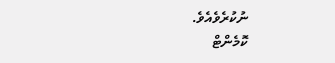ނުކުރެވެއެވެ.
ކޮމެންޓް